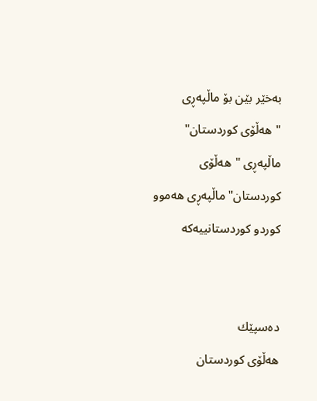بەخێر بێن بۆ ماڵپەڕی‌ "هەڵۆی‌ كوردستان"                                ماڵپەڕی‌ "هەڵۆی‌ كوردستان" ماڵپەڕی‌ هەموو كورد‌و كوردستانییەكە


ده‌سپێك
هه‌ڵۆی‌ كوردستان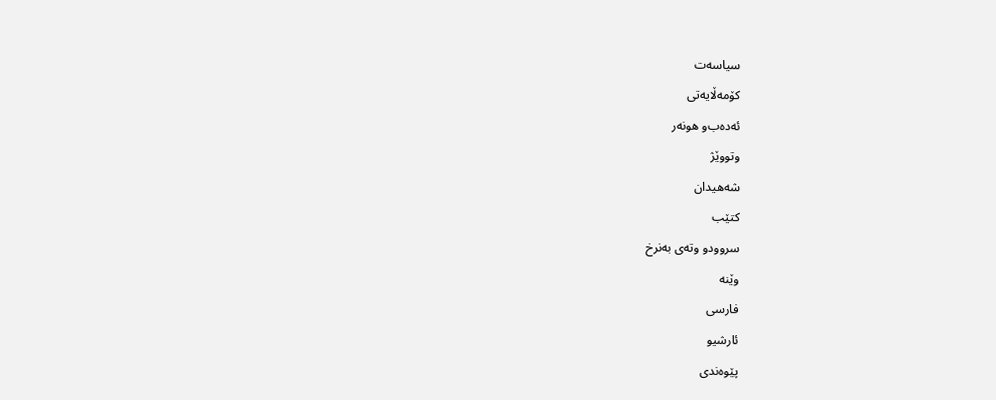سیاسه‌ت
كۆمه‌ڵایه‌تی‌
ئه‌ده‌ب‌و هونه‌ر
وتووێژ
شه‌هیدان
كتێب
سروود‌و وته‌ی‌ به‌نرخ
وێنه
فارسی
ئارشیو
پێوه‌ندی‌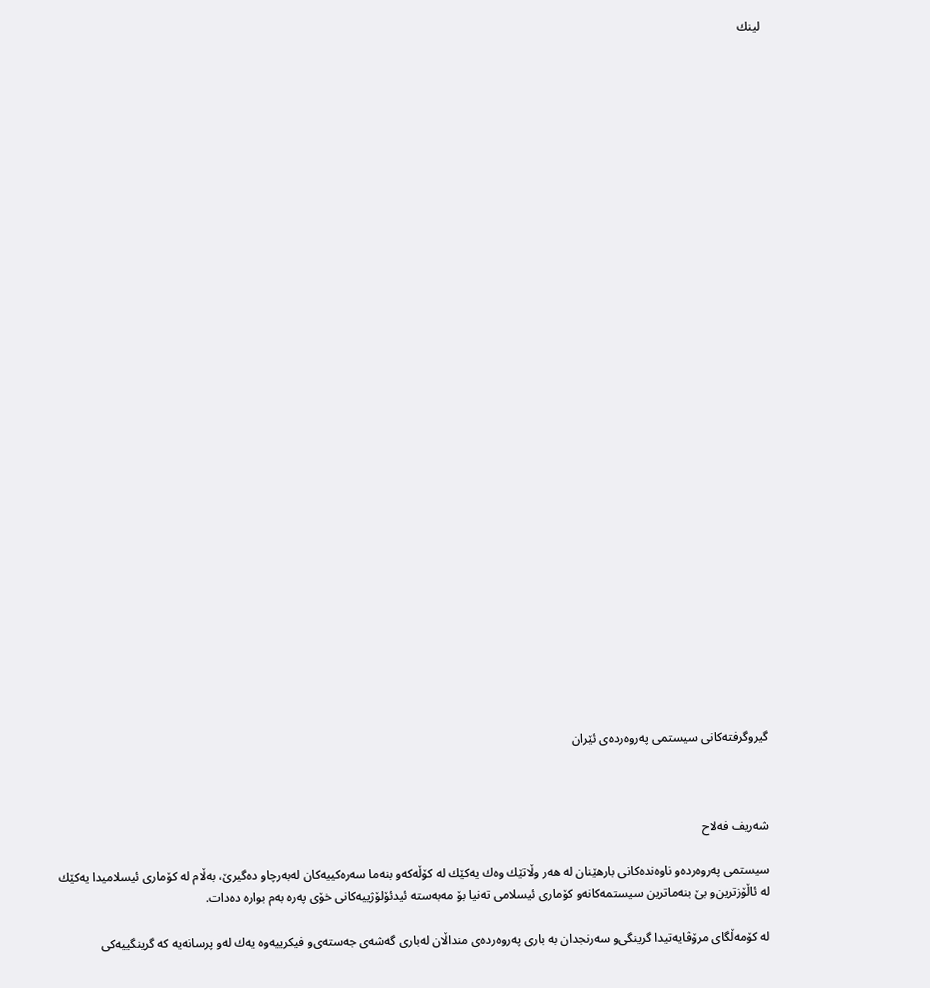لینك































گیروگرفته‌كانی‌ سیستمی‌ په‌روه‌رده‌ی‌ ئێران



شه‌ریف فه‌لاح

سیستمی‌ په‌روه‌رده‌‌و ناوه‌نده‌كانی‌ بارهێنان له‌ هه‌ر وڵاتێك وه‌ك یه‌كێك له‌ كۆڵه‌كه‌‌و بنه‌ما سه‌ره‌كییه‌كان له‌به‌رچاو ده‌گیرێ‌، به‌ڵام له‌ كۆماری‌ ئیسلامیدا یه‌كێك له‌ ئاڵۆزترین‌و بێ‌ بنه‌ماترین سیستمه‌كانه‌‌و كۆماری‌ ئیسلامی‌ ته‌نیا بۆ مه‌به‌سته‌ ئیدئۆلۆژییه‌كانی‌ خۆی‌ په‌ره‌ به‌م بواره‌ ده‌دات.

له‌ كۆمه‌ڵگای‌ مرۆڤایه‌تیدا گرینگی‌‌و سه‌رنجدان به‌ باری‌ په‌روه‌رده‌ی‌ منداڵان له‌باری‌ گه‌شه‌ی‌ جه‌سته‌ی‌‌و فیكرییه‌وه‌ یه‌ك له‌و پرسانه‌یه‌ كه‌ گرینگییه‌كی‌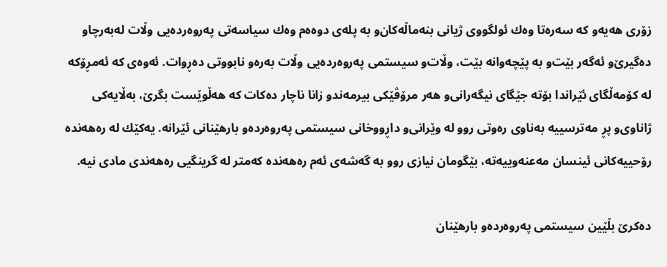زۆری‌ هه‌یه‌‌و كه‌ سه‌ره‌تا وه‌ك ئولگووی‌ ژیانی‌ بنه‌ماڵه‌كان‌و به‌ پله‌ی‌ دوه‌ه‌م وه‌ك سیاسه‌تی‌ په‌روه‌رده‌یی‌ وڵات له‌به‌رچاو ده‌گیرێ‌‌و ئه‌گه‌ر بێت‌و به‌ پێچه‌وانه‌ بێت، وڵات‌و سیستمی‌ په‌روه‌رده‌یی‌ وڵات به‌ره‌و نابووتی‌ ده‌ڕوات. ئه‌وه‌ی‌ كه‌ ئه‌مڕۆكه‌ له‌ كۆمه‌ڵگای‌ ئێراندا بۆته‌ جێگای‌ نیگه‌رانی‌‌و هه‌ر مرۆڤێكی‌ بیرمه‌ند‌و زانا ناچار ده‌كات كه‌ هه‌ڵوێست بگرێ‌، به‌ڵایه‌كی‌ ژاناوی‌‌و پڕ مه‌ترسییه‌ به‌ناوی‌ ره‌وتی‌ روو له‌ وێرانی‌‌و داڕووخانی‌ سیستمی‌ په‌روه‌رده‌‌و بارهێنانی‌ ئێرانه‌. یه‌كێك له‌ ره‌هه‌نده‌ رۆحییه‌كانی‌ ئینسان مه‌عنه‌وییه‌ته‌، بێگومان نیازی‌ روو به‌ گه‌شه‌ی‌ ئه‌م ره‌هه‌نده‌ كه‌متر له‌ گرینگیی‌ ره‌هه‌ندی‌ مادی‌ نیه‌.

ده‌كرێ‌ بڵێین سیستمی‌ په‌روه‌رده‌‌و بارهێنان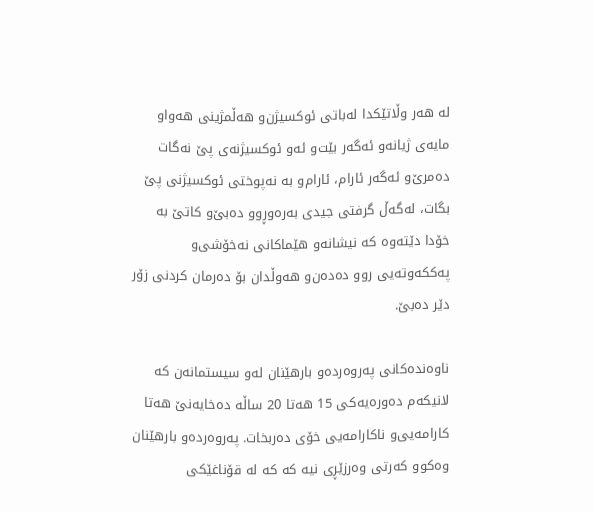له‌ هه‌ر وڵاتێكدا له‌باتی‌ ئوكسیژن‌و هه‌ڵمژینی‌ هه‌وا‌و مایه‌ی‌ ژیانه‌‌و ئه‌گه‌ر بێت‌و ئه‌و ئوكسیژنه‌ی‌ پێ‌ نه‌گات ده‌مرێ‌‌و ئه‌گه‌ر ئارام، ئارام‌و به‌ نه‌پوختی‌ ئوكسیژنی‌ پێ‌ بگات، له‌گه‌ڵ گرفتی‌ جیدی‌ به‌ره‌وڕوو ده‌بێ‌‌و كاتێ‌ به‌ خۆدا دێته‌وه‌ كه‌ نیشانه‌‌و هێماكانی‌ نه‌خۆشی‌‌و په‌ككه‌وته‌یی‌ روو ده‌ده‌ن‌و هه‌وڵدان بۆ ده‌رمان كردنی‌ زۆر دێر ده‌بێ‌.

ناوه‌نده‌كانی‌ په‌روه‌رده‌‌و بارهێنان له‌و سیستمانه‌ن كه‌ لانیكه‌م ده‌وره‌یه‌كی‌ 15 هه‌تا 20 ساڵه‌ ده‌خایه‌نێ‌ هه‌تا كارامه‌یی‌‌و ناكارامه‌یی‌ خۆی‌ ده‌ربخات. په‌روه‌رده‌‌و بارهێنان وه‌كوو كه‌رتی‌ وه‌رزێڕی‌ نیه‌ كه‌ كه‌ له‌ قۆناغێكی‌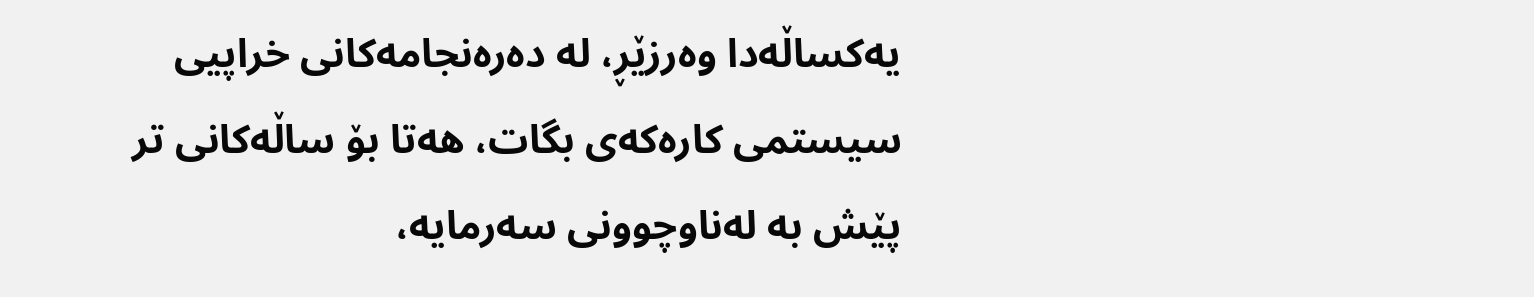یه‌كساڵه‌دا وه‌رزێڕ، له‌ ده‌ره‌نجامه‌كانی‌ خراپیی‌ سیستمی‌ كاره‌كه‌ی‌ بگات، هه‌تا بۆ ساڵه‌كانی‌ تر پێش به‌ له‌ناوچوونی‌ سه‌رمایه‌،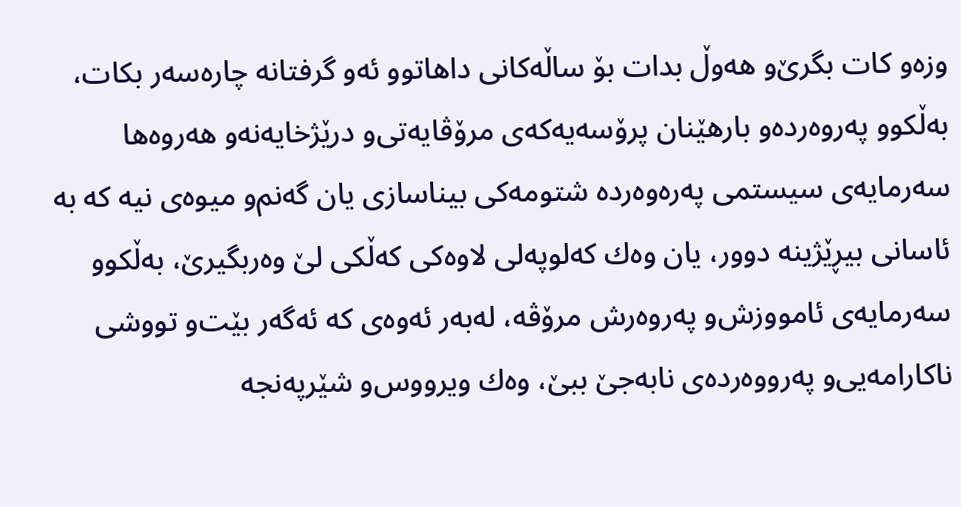وزه‌‌و كات بگرێ‌‌و هه‌وڵ بدات بۆ ساڵه‌كانی‌ داهاتوو ئه‌و گرفتانه‌ چاره‌سه‌ر بكات، به‌ڵكوو په‌روه‌رده‌‌و بارهێنان پرۆسه‌یه‌كه‌ی‌ مرۆڤایه‌تی‌و درێژخایه‌نه‌‌و هه‌روه‌ها سه‌رمایه‌ی‌ سیستمی‌ په‌ره‌وه‌رده‌ شتومه‌كی‌ بیناسازی‌ یان گه‌نم‌و میوه‌ی‌ نیه‌ كه‌ به‌ ئاسانی‌ بیڕێژینه‌ دوور، یان وه‌ك كه‌لوپه‌لی‌ لاوه‌كی‌ كه‌ڵكی‌ لێ‌ وه‌ربگیرێ‌، به‌ڵكوو سه‌رمایه‌ی‌ ئامووزش‌و په‌روه‌رش مرۆڤه‌، له‌به‌ر ئه‌وه‌ی‌ كه‌ ئه‌گه‌ر بێت‌و تووشی‌ ناكارامه‌یی‌‌و په‌رووه‌رده‌ی‌ نابه‌جێ‌ ببێ‌، وه‌ك ویرووس‌و شێرپه‌نجه‌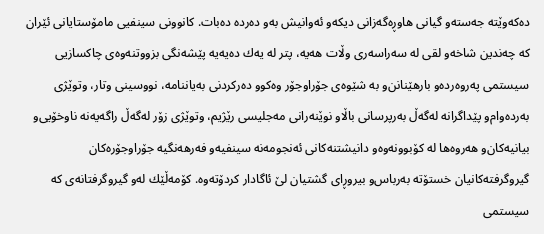ده‌كه‌وێته‌ جه‌سته‌و گیانی‌ هاوڕه‌گه‌زانی‌ دیكه‌‌و ئه‌وانیش به‌و ده‌رده‌ ده‌بات. كانوونی‌ سینفیی‌ مامۆستایانی‌ ئێران كه‌ چه‌ندین شاخه‌‌و لقی‌ له‌ سه‌راسه‌ری‌ وڵات هه‌یه‌، پتر له‌ یه‌ك ده‌یه‌یه‌ پێشه‌نگی‌ بزووتنه‌وه‌ی‌ چاكسازیی‌ سیستمی‌ په‌روه‌رده‌‌و بارهێنانن‌و به‌ شێوه‌ی‌ جۆراوجۆر وه‌كوو ده‌ركردنی‌ به‌یاننامه‌، نووسینی‌ وتار، وتوێژی‌ به‌رده‌وام‌و پێداگرانه‌ له‌گه‌ڵ به‌رپرسانی‌ باڵا‌و نوێنه‌رانی‌ مه‌جلیسی‌ رێژیم، وتوێژی‌ زۆر له‌گه‌ڵ راگه‌یه‌نه‌ ناوخۆیی‌‌و بیانیه‌كان‌و هه‌روه‌ها له‌ كۆبوونه‌وه‌‌و دانیشتنه‌كانی‌ ئه‌نجومه‌نه‌ سینفیه‌‌و فه‌رهه‌نگیه‌ جۆراوجۆره‌كان گیروگرفته‌كانیان خستۆته‌ به‌رباس‌و بیروڕای‌ گشتیان لێ‌ ئاگادار كردۆته‌وه‌. كۆمه‌ڵێك له‌و گیروگرفتانه‌ی‌ كه‌ سیستمی‌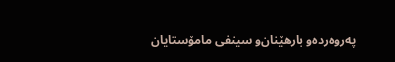په‌روه‌رده‌‌و بارهێنان‌و سینفی‌ مامۆستایان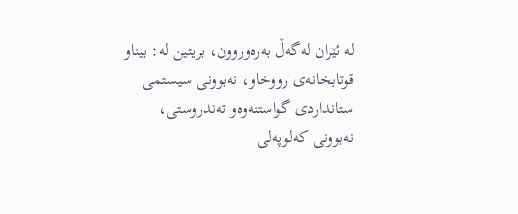له‌ ئێران له‌گه‌ڵ به‌ره‌وروون، بریتین له‌: بینا‌و قوتابخانه‌ی‌ رووخاو، نه‌بوونی‌ سیستمی‌ ستانداردی‌ گواستنه‌وه‌‌و ته‌ندروستی‌، نه‌بوونی‌ كه‌لوپه‌لی‌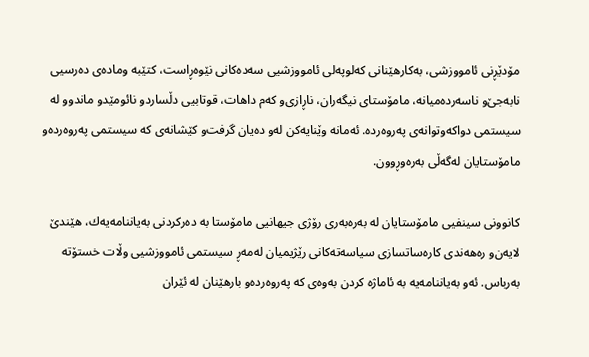مۆدێڕنی‌ ئامووزشی‌، به‌كارهێنانی‌ كه‌لوپه‌لی‌ ئامووزشیی‌ سه‌ده‌كانی‌ نێوه‌ڕاست، كتێبه‌ وماده‌ی‌ ده‌رسیی‌ نابه‌جێ‌‌و ناسه‌رده‌میانه‌، مامۆستای‌ نیگه‌ران، ناڕازی‌‌و كه‌م داهات، قوتابیی‌ دڵسارد‌و نائومێد‌و ماندوو له‌ سیستمی‌ دواكه‌وتوانه‌ی‌ په‌روه‌رده‌. ئه‌مانه‌ وێنایه‌كن له‌و ده‌یان گرفت‌و كێشانه‌ی‌ كه‌ سیستمی‌ په‌روه‌رده‌‌و مامۆستایان له‌گه‌ڵی‌ به‌ره‌وڕوون.

كانوونی‌ سینفیی‌ مامۆستایان له‌ به‌ره‌به‌ری‌ رۆژی‌ جیهانیی‌ مامۆستا به‌ ده‌ركردنی‌ به‌یاننامه‌یه‌ك، هێندێ‌ لایه‌ن‌و ره‌هه‌ندی‌ كاره‌ساتسازی‌ سیاسه‌ته‌كانی‌ رێژیمیان له‌مه‌ڕ سیستمی‌ ئامووزشیی‌ وڵات خستۆته‌ به‌رباس. ئه‌و به‌یاننامه‌یه‌ به‌ ئاماژه‌ كردن به‌وه‌ی‌ كه‌ په‌روه‌رده‌‌و بارهێنان له‌ ئێران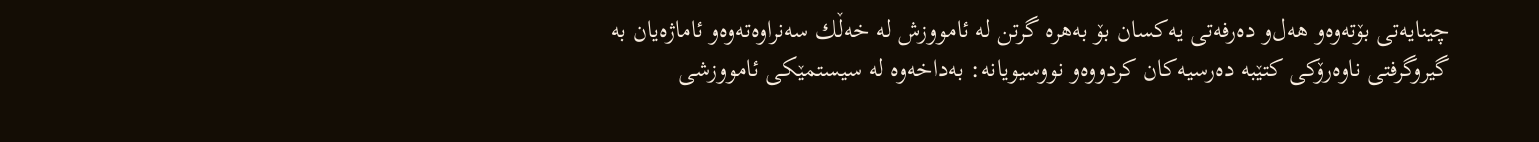چینایه‌تی‌ بۆته‌وه‌‌و هه‌ل‌و ده‌رفه‌تی‌ یه‌كسان بۆ به‌هره‌ گرتن له‌ ئامووزش له‌ خه‌ڵك سه‌نراوه‌ته‌وه‌‌و ئاماژه‌یان به‌ گیروگرفتی‌ ناوه‌رۆكی‌ كتێبه‌ ده‌رسیه‌كان كردووه‌‌و نووسیویانه‌: به‌داخه‌وه‌ له‌ سیستمێكی‌ ئامووزشی‌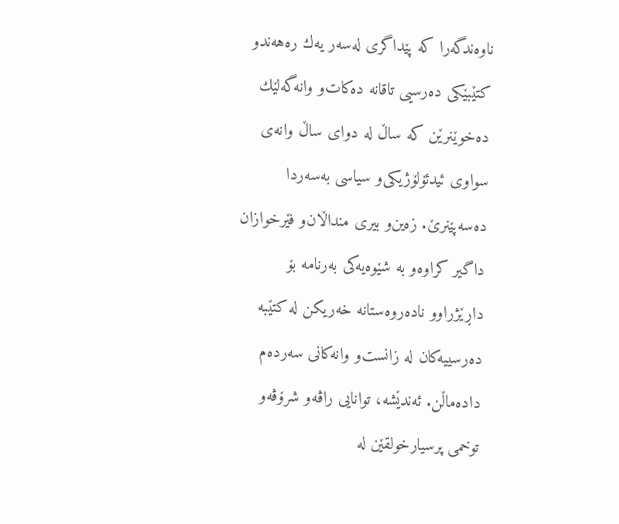ناوه‌ندگه‌را كه‌ پێداگری‌ له‌سه‌ر یه‌ك ره‌هه‌ند‌و كتێبێكی‌ ده‌رسیی‌ تاقانه‌ ده‌كات‌و وانه‌گه‌لێك ده‌خوێنرێن كه‌ ساڵ له‌ دوای‌ ساڵ وانه‌ی‌ سواوی‌ ئیدئۆلۆژیكی‌‌و سیاسی‌ به‌سه‌ردا ده‌سه‌پێنرێ‌. زه‌ین‌و بیری‌ منداڵان‌و فێرخوازان داگیر كراوه‌‌و به‌ شێوه‌یه‌كی‌ به‌رنامه‌ بۆ داڕێژراو‌و ناده‌روه‌ستانه‌ خه‌ریكن له‌ كتێبه‌ ده‌رسییه‌كان له‌ زانست‌و وانه‌كانی‌ سه‌رده‌م داده‌ماڵن. ئه‌ندێشه‌، توانایی‌ راڤه‌‌و شرۆڤه‌‌و توخمی‌ پرسیارخولقێن له‌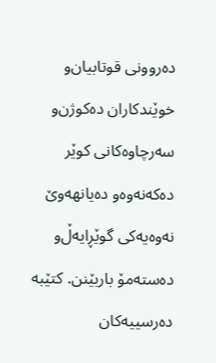ده‌روونی‌ قوتابیان‌و خوێندكاران ده‌كوژن‌و سه‌رچاوه‌كانی‌ كوێر ده‌كه‌نه‌وه‌‌و ده‌یانهه‌وێ‌ نه‌وه‌یه‌كی‌ گوێڕایه‌ڵ‌و ده‌سته‌مۆ باربێنن. كتێبه‌ ده‌رسییه‌كان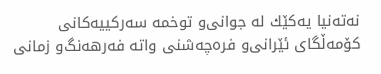نه‌ته‌نیا یه‌كێك له‌ جوانی‌‌و توخمه‌ سه‌ركییه‌كانی‌ كۆمه‌ڵگای‌ ئێرانی‌‌و فره‌چه‌شنی‌ واته‌ فه‌رهه‌نگ‌و زمانی‌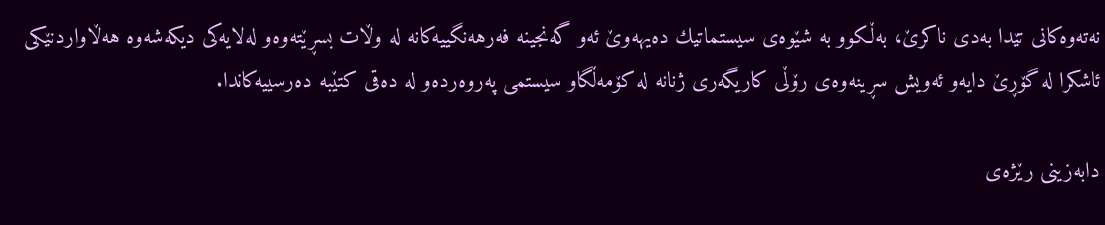نه‌ته‌وه‌كانی‌ تێدا به‌دی‌ ناكرێ‌، به‌ڵكوو به‌ شێوه‌ی‌ سیستماتیك ده‌یهه‌وێ‌ ئه‌و گه‌نجینه‌ فه‌رهه‌نگییه‌كانه‌ له‌ وڵات بسڕێته‌وه‌‌و له‌لایه‌كی‌ دیكه‌شه‌وه‌ هه‌ڵاواردنێكی‌ ئاشكرا له‌ گۆڕێ‌ دایه‌‌و ئه‌ویش سڕینه‌وه‌ی‌ رۆڵی‌ كاریگه‌ری‌ ژنانه‌ له‌ كۆمه‌ڵگا‌و سیستمی‌ په‌روه‌رده‌‌و له‌ ده‌قی‌ كتێبه‌ ده‌رسییه‌كاندا.

دابه‌زینی‌ رێژه‌ی‌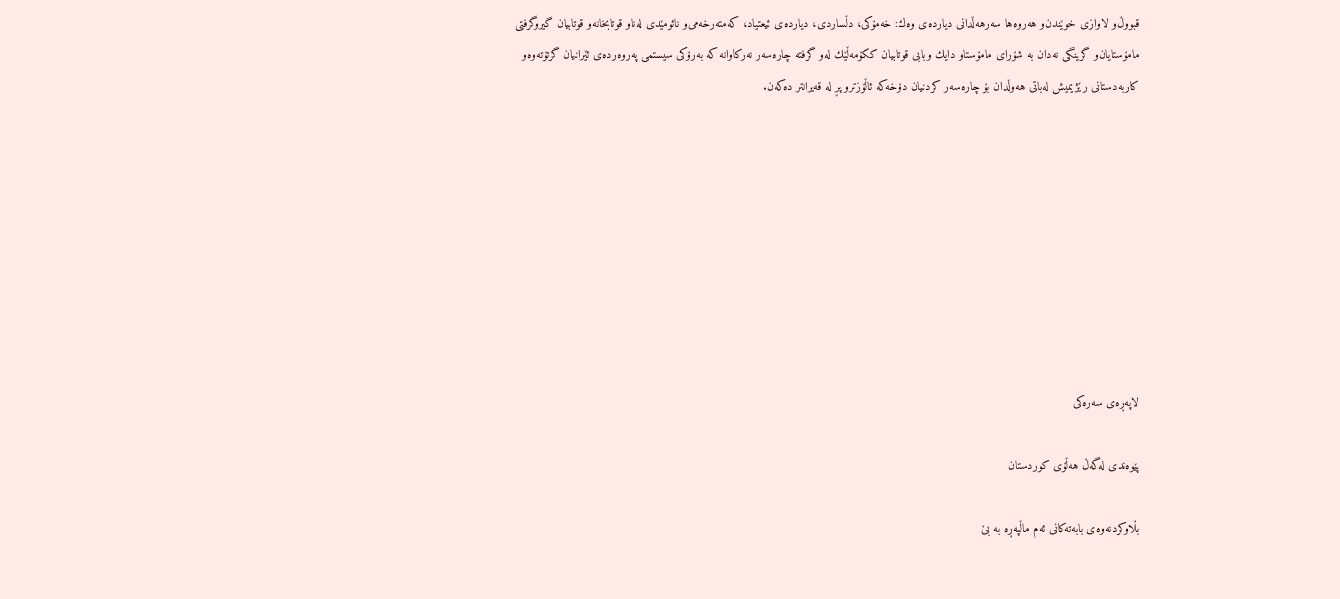قبووڵ‌و لاوازی‌ خوێندن‌و هه‌روه‌ها سه‌رهه‌ڵدانی‌ دیارده‌ی‌ وه‌ك: خه‌مۆكی‌، دڵساردی‌، دیارده‌ی‌ ئیعتیاد، كه‌مته‌رخه‌می‌‌و نائومێدی‌ له‌ناو قوتابخانه‌‌و قوتابیان گیروگرفتی‌ مامۆستایان‌و گرینگی‌ نه‌دان به‌ شۆرای‌ مامۆستا‌و دایك وبابی‌ قوتابیان ككۆمه‌ڵێك له‌و گرفته‌ چاره‌سه‌ر نه‌ركاوانه‌ كه‌ به‌رۆكی‌ سیستمی‌ په‌روه‌رده‌ی‌ ئێرانیان گرتۆته‌وه‌‌و كاربه‌دستانی‌ رێژیمیش له‌باتی‌ هه‌وڵدان بۆ چاره‌سه‌ر كردنیان دۆخه‌كه‌ ئاڵۆزتر‌و پڕ له‌ قه‌یرانتر ده‌كه‌ن.









لاپه‌ڕه‌ی‌ سه‌ره‌كی‌

پێوه‌ندی‌ له‌گه‌ڵ‌ هه‌ڵۆی‌ كوردستان

بڵاوکردنه‌وه‌ی بابه‌ته‌کانی ئه‌م ماڵپه‌ڕه به‌ بێ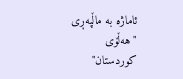ئاماژه به ماڵپه‌ڕی‌ "هه‌ڵۆی‌ كوردستان"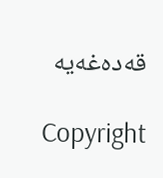قه‌ده‌غه‌یه

Copyright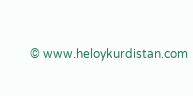© www.heloykurdistan.com